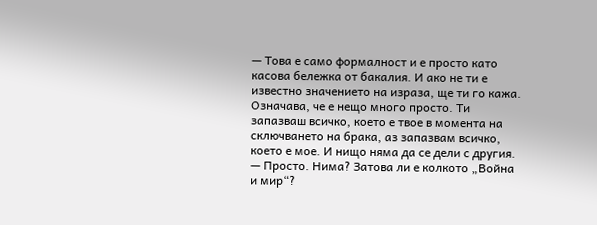— Това е само формалност и е просто като касова бележка от бакалия. И ако не ти е известно значението на израза, ще ти го кажа. Означава, че е нещо много просто. Ти запазваш всичко, което е твое в момента на сключването на брака, аз запазвам всичко, което е мое. И нищо няма да се дели с другия.
— Просто. Нима? Затова ли е колкото „Война и мир“?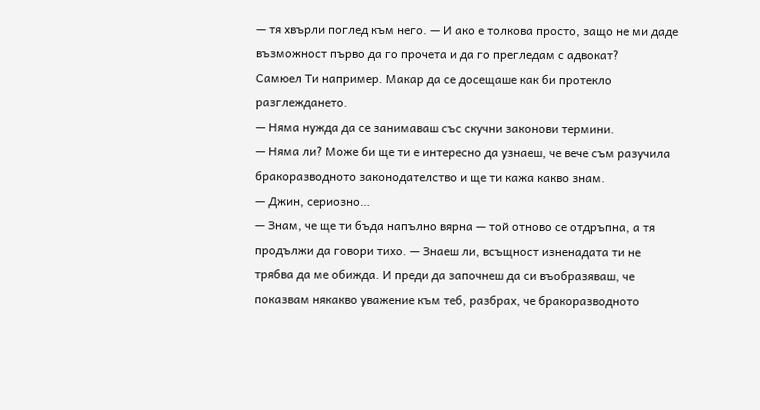— тя хвърли поглед към него. — И ако е толкова просто, защо не ми даде възможност първо да го прочета и да го прегледам с адвокат?
Самюел Ти например. Макар да се досещаше как би протекло разглеждането.
— Няма нужда да се занимаваш със скучни законови термини.
— Няма ли? Може би ще ти е интересно да узнаеш, че вече съм разучила бракоразводното законодателство и ще ти кажа какво знам.
— Джин, сериозно…
— Знам, че ще ти бъда напълно вярна — той отново се отдръпна, а тя продължи да говори тихо. — Знаеш ли, всъщност изненадата ти не трябва да ме обижда. И преди да започнеш да си въобразяваш, че показвам някакво уважение към теб, разбрах, че бракоразводното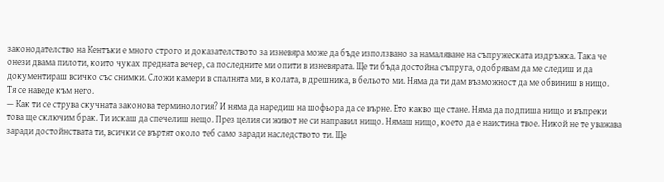законодателство на Кентъки е много строго и доказателството за изневяра може да бъде използвано за намаляване на съпружеската издръжка. Така че онези двама пилоти, които чуках предната вечер, са последните ми опити в изневярата. Ще ти бъда достойна съпруга, одобрявам да ме следиш и да документираш всичко със снимки. Сложи камери в спалнята ми, в колата, в дрешника, в бельото ми. Няма да ти дам възможност да ме обвиниш в нищо.
Тя се наведе към него.
— Как ти се струва скучната законова терминология? И няма да наредиш на шофьора да се върне. Ето какво ще стане. Няма да подпиша нищо и въпреки това ще сключим брак. Ти искаш да спечелиш нещо. През целия си живот не си направил нищо. Нямаш нищо, което да е наистина твое. Никой не те уважава заради достойнствата ти, всички се въртят около теб само заради наследството ти. Ще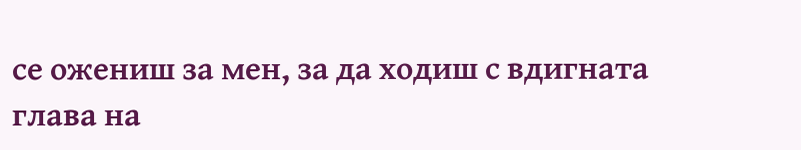се ожениш за мен, за да ходиш с вдигната глава на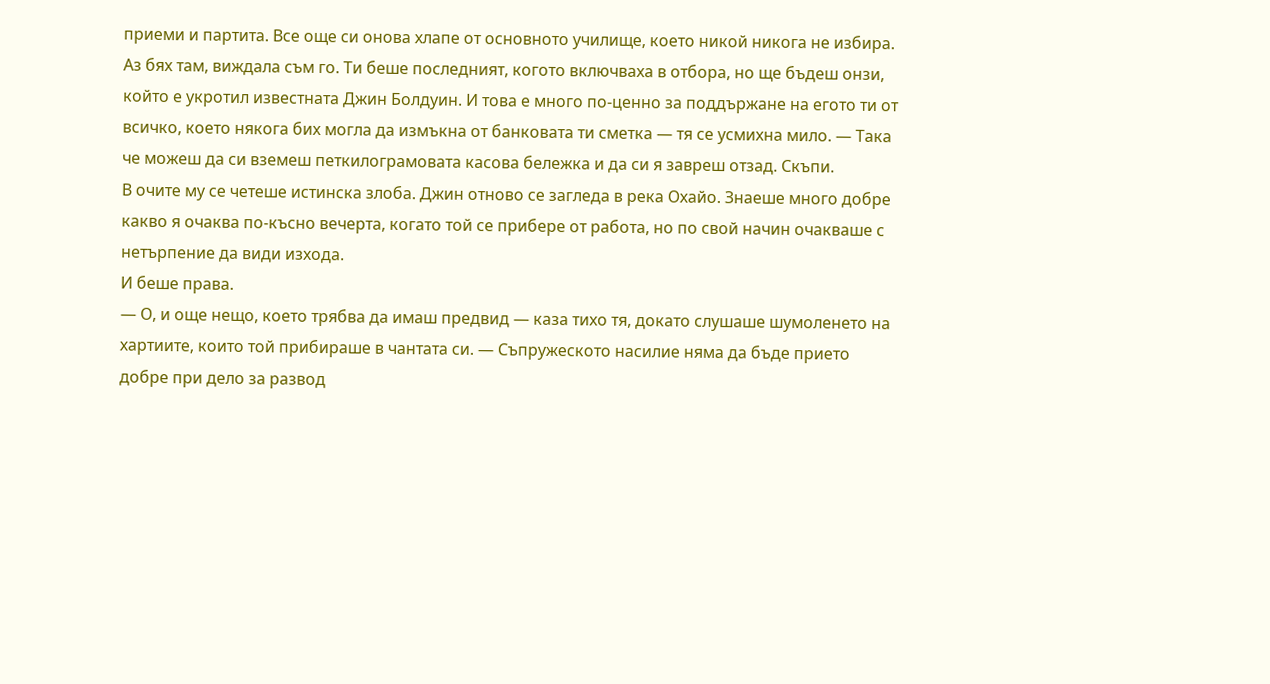приеми и партита. Все още си онова хлапе от основното училище, което никой никога не избира. Аз бях там, виждала съм го. Ти беше последният, когото включваха в отбора, но ще бъдеш онзи, който е укротил известната Джин Болдуин. И това е много по-ценно за поддържане на егото ти от всичко, което някога бих могла да измъкна от банковата ти сметка — тя се усмихна мило. — Така че можеш да си вземеш петкилограмовата касова бележка и да си я завреш отзад. Скъпи.
В очите му се четеше истинска злоба. Джин отново се загледа в река Охайо. Знаеше много добре какво я очаква по-късно вечерта, когато той се прибере от работа, но по свой начин очакваше с нетърпение да види изхода.
И беше права.
— О, и още нещо, което трябва да имаш предвид — каза тихо тя, докато слушаше шумоленето на хартиите, които той прибираше в чантата си. — Съпружеското насилие няма да бъде прието добре при дело за развод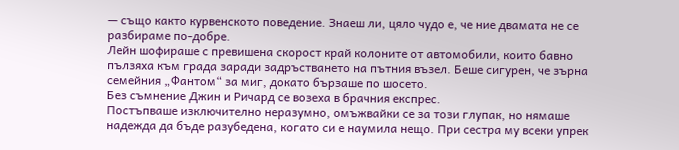— също както курвенското поведение. Знаеш ли, цяло чудо е, че ние двамата не се разбираме по-добре.
Лейн шофираше с превишена скорост край колоните от автомобили, които бавно пълзяха към града заради задръстването на пътния възел. Беше сигурен, че зърна семейния „Фантом“ за миг, докато бързаше по шосето.
Без съмнение Джин и Ричард се возеха в брачния експрес.
Постъпваше изключително неразумно, омъжвайки се за този глупак, но нямаше надежда да бъде разубедена, когато си е наумила нещо. При сестра му всеки упрек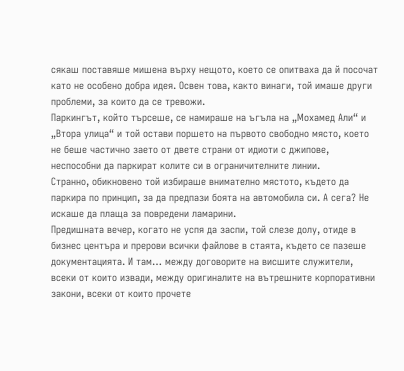сякаш поставяше мишена върху нещото, което се опитваха да й посочат като не особено добра идея. Освен това, както винаги, той имаше други проблеми, за които да се тревожи.
Паркингът, който търсеше, се намираше на ъгъла на „Мохамед Али“ и „Втора улица“ и той остави поршето на първото свободно място, което не беше частично заето от двете страни от идиоти с джипове, неспособни да паркират колите си в ограничителните линии.
Странно, обикновено той избираше внимателно мястото, където да паркира по принцип, за да предпази боята на автомобила си. А сега? Не искаше да плаща за повредени ламарини.
Предишната вечер, когато не успя да заспи, той слезе долу, отиде в бизнес центъра и прерови всички файлове в стаята, където се пазеше документацията. И там… между договорите на висшите служители, всеки от които извади, между оригиналите на вътрешните корпоративни закони, всеки от които прочете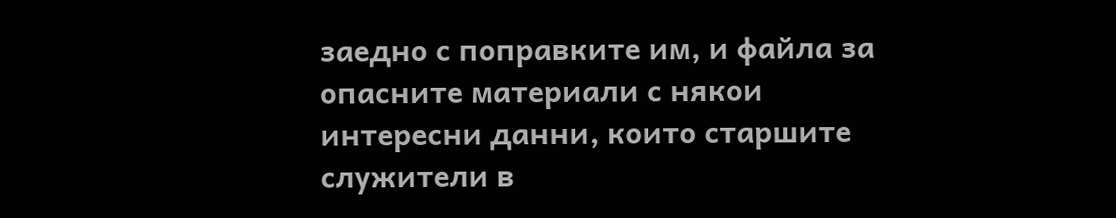заедно с поправките им, и файла за опасните материали с някои интересни данни, които старшите служители в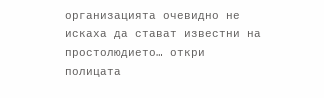организацията очевидно не искаха да стават известни на простолюдието… откри полицата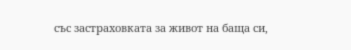със застраховката за живот на баща си,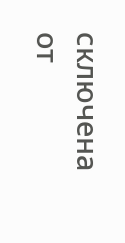сключена от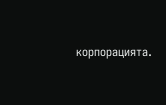корпорацията.